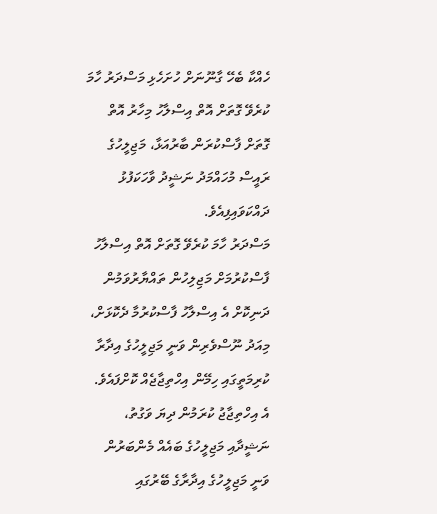ހެއްކާ ބެހޭ ގާނޫނަށް ހުށަހެޅި މަސްދަރު ހާމަ ކުރެވޭ ގޮތަށް އޮތް އިސްލާހު މިހާރު އޮތް ގޮތަށް ފާސްކުރަން ބާރުއަޅާ، މަޖިލީހުގެ ރައީސް މުހައްމަދު ނަޝީދު ވާހަކަފުޅު ދައްކަވައިފިއެވެ.
މަސްދަރު ހާމަ ކުރެވޭ ގޮތަށް އޮތް އިސްލާހު ފާސްކުރުމަށް މަޖިލިހުން ތައްޔާރުވަމުން ދަނިކޮށް އެ އިސްލާހު ފާސްކުރުމާ ދެކޮޅަށް، މިއަދު ނޫސްވެރިން ވަނީ މަޖިލީހުގެ އިދާރާ ކުރިމަތީގައި ހިމޭން އިހްތިޖާޖެއް ކޮށްފައެވެ. އެ އިހްތިޖާޖު ކުރަމުން ދިޔަ ވަގުތު، ނަޝީދާއި މަޖިލީހުގެ ބައެއް މެންބަރުން ވަނީ މަޖިލީހުގެ އިދާރާގެ ބޭރުގައި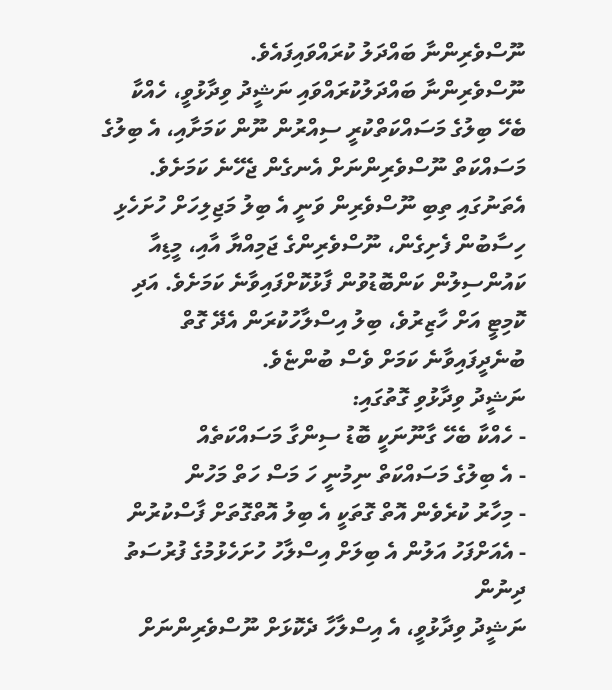ނޫސްވެރިންނާ ބައްދަލު ކުރައްވައިފައެވެ.
ނޫސްވެރިންނާ ބައްދަލުކުރައްވައި ނަޝީދު ވިދާޅުވީ، ހެއްކާ ބެހޭ ބިލުގެ މަސައްކަތްކުރީ ސިއްރުން ނޫން ކަމަށާއި، އެ ބިލުގެ މަސައްކަތް ނޫސްވެރިންނަށް އެނގެން ޖެހޭނެ ކަމަށެވެ.
އެތަނުގައި ތިބި ނޫސްވެރިން ވަނީ އެ ބިލު މަޖިލިހަށް ހުށަހެޅި ހިސާބުން ފެށިގެން، ނޫސްވެރިންގެ ޖަމިއްޔާ އާއި، މީޑިއާ ކައުންސިލުން ކަންބޮޑުވުން ފާޅުކޮށްފައިވާނެ ކަމަށެވެ. އަދި ކޮމިޓީ އަށް ހާޒިރުވެ، ބިލު އިސްލާހުކުރަން އެދޭ ގޮތް ބުނެދީފައިވާނެ ކަމަށް ވެސް ބުންޏެވެ.
ނަޝީދު ވިދާޅުވި ގޮތުގައި:
- ހެއްކާ ބެހޭ ގާނޫނަކީ ބޮޑު ސިންގާ މަސައްކަތެއް
- އެ ބިލުގެ މަސައްކަތް ނިމުނީ ހަ މަސް ހަތް މަހުން
- މިހާރު ކުރެވެން އޮތް ގޮތަކީ އެ ބިލު އޮތްގޮތަށް ފާސްކުރުން
- އެއަށްފަހު އަލުން އެ ބިލަށް އިސްލާހު ހުށަހެޅުމުގެ ފުރުސަތު ދިނުން
ނަޝީދު ވިދާޅުވީ، އެ އިސްލާހާ ދެކޮޅަށް ނޫސްވެރިންނަށް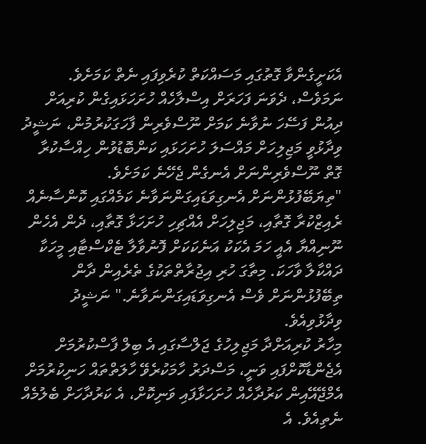އެކަށީގެންވާ ގޮތުގައި މަސައްކަތް ކުރެވިފައި ނެތް ކަމަށެވެ.
ނަމަވެސް، ދެވަނަ ފަހަރަށް އިސްލާހެއް ހުށަހަޅައިގެން ކުރިއަށް ދިއުން ފަސޭހަ ނުވާނެ ކަމަށް ނޫސްވެރިން ފާހަގަކުރުމުން، ނަޝީދު ވިދާޅުވީ މަޖިލިހަށް މައްސަލަ ހުށަހަޅައި ކަންބޮޑުވުން ހިއްސާކުރާ ގޮތް ނޫސްވެރިންނަށް އެނގެން ޖެހޭނެ ކަމަށެވެ.
"ތިޔަބޭފުޅުންނަށް އެނގިވަޑައިގަންނަވާނެ ކަމެއްގައި ކޮންސާނެއް ރެއިޒްކުރާ ގޮތާއި، މަޖިލިހަށް އެއްޗިހި ހުށަހަޅާ ގޮތާއި، ދެން އެހެން ނޫނިއްޔާ އެއީ ހަމަ އެކަކު އަނެކަކަށް ފޮނުވާލާ ޓެކްސްޓާއި މީހަކާ ދައްކާލާ ވާހަކަ. މިތާގަ ހުރި އިޖުރާތްތަކުގެ ތެރެއިން ދާން ތިބޭފުޅުންނަށް ވެސް އެނގިވަޑައިގަންނަވާނެ." ނަޝީދު ވިދާޅުވިއެވެ.
މިހާރު ކުރިއަށްދާ މަޖިލިހުގެ ޖަލްސާގައި އެ ބިލް ފާސްކުރުމަށް އެޖެންޑާކޮށްފައި ވަނީ، މަސްދަރު ހާމަކުރެވޭ ހާލަތްތައް ހަނިކުރުމަށް އެމްޖޭއޭއިން ކަރުދާހެއް ހުށަހަޅާފައި ވަނިކޮށް، އެ ކަރުދާހަށް ބެލުމެއް ނެތިއެވެ. އެ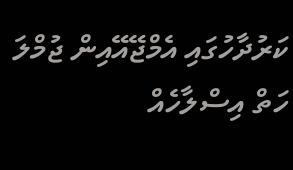ކަރުދާހުގައި އެމްޖޭއޭއިން ޖުމްލަ ހަތް އިސްލާހެއް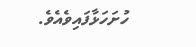ހުށަހަޅާފައިވެއެވެ.